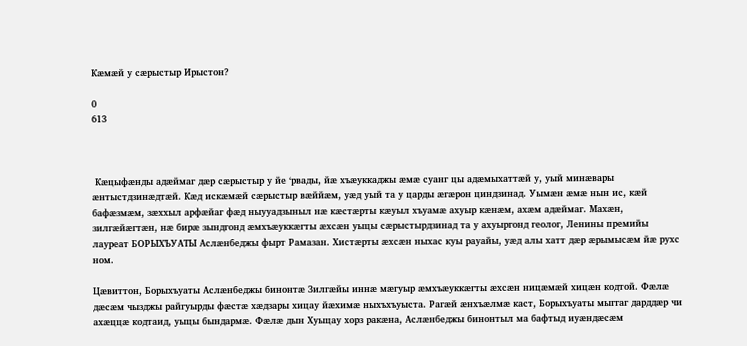Кæмæй у сæрыстыр Ирыстон?

0
613



 Кæцыфæнды адæймаг дæр сæрыстыр у йе ‘рвады, йæ хъæуккаджы æмæ суанг цы адæмыхаттæй у, уый минæвары æнтыстдзинæдтæй. Кæд искæмæй сæрыстыр вæййæм, уæд уый та у царды æгæрон циндзинад. Уымæн æмæ нын ис, кæй бафæзмæм, зæххыл арфæйаг фæд ныууадзыныл нæ кæстæрты кæуыл хъуамæ ахуыр кæнæм, ахæм адæймаг. Махæн, зилгæйæгтæн, нæ бирæ зындгонд æмхъæуккæгты æхсæн уыцы сæрыстырдзинад та у ахуыргонд геолог, Ленины премийы лауреат БОРЫХЪУАТЫ Аслæнбеджы фырт Рамазан. Хистæрты æхсæн ныхас куы рауайы, уæд алы хатт дæр æрымысæм йæ рухс ном.

Цæвиттон, Борыхъуаты Аслæнбеджы бинонтæ Зилгæйы иннæ мæгуыр æмхъæуккæгты æхсæн ницæмæй хицæн кодтой. Фæлæ дæсæм чызджы райгуырды фæстæ хæдзары хицау йæхимæ ныхъхъуыста. Рагæй æнхъæлмæ каст, Борыхъуаты мыггаг дарддæр чи ахæццæ кодтаид, уыцы бындармæ. Фæлæ дын Хуыцау хорз ракæна, Аслæнбеджы бинонтыл ма бафтыд иуæндæсæм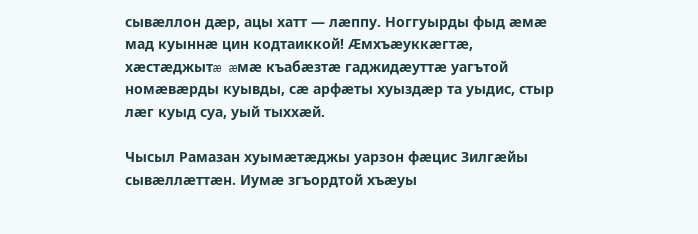сывæллон дæр, ацы хатт — лæппу. Ноггуырды фыд æмæ мад куыннæ цин кодтаиккой! Æмхъæуккæгтæ, хæстæджытæ æмæ къабæзтæ гаджидæуттæ уагътой номæвæрды куывды, сæ арфæты хуыздæр та уыдис, стыр лæг куыд суа, уый тыххæй.

Чысыл Рамазан хуымæтæджы уарзон фæцис Зилгæйы сывæллæттæн. Иумæ згъордтой хъæуы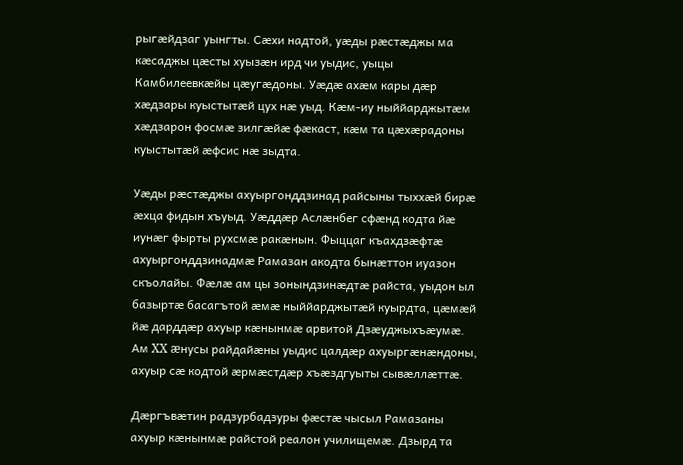рыгæйдзаг уынгты. Сæхи надтой, уæды рæстæджы ма кæсаджы цæсты хуызæн ирд чи уыдис, уыцы Камбилеевкæйы цæугæдоны. Уæдæ ахæм кары дæр хæдзары куыстытæй цух нæ уыд. Кæм-иу ныййарджытæм хæдзарон фосмæ зилгæйæ фæкаст, кæм та цæхæрадоны куыстытæй æфсис нæ зыдта.

Уæды рæстæджы ахуыргонддзинад райсыны тыххæй бирæ æхца фидын хъуыд. Уæддæр Аслæнбег сфæнд кодта йæ иунæг фырты рухсмæ ракæнын. Фыццаг къахдзæфтæ ахуыргонддзинадмæ Рамазан акодта бынæттон иуазон скъолайы. Фæлæ ам цы зонындзинæдтæ райста, уыдон ыл базыртæ басагътой æмæ ныййарджытæй куырдта, цæмæй йæ дарддæр ахуыр кæнынмæ арвитой Дзæуджыхъæумæ. Ам XX æнусы райдайæны уыдис цалдæр ахуыргæнæндоны, ахуыр сæ кодтой æрмæстдæр хъæздгуыты сывæллæттæ.

Дæргъвæтин радзурбадзуры фæстæ чысыл Рамазаны ахуыр кæнынмæ райстой реалон училищемæ. Дзырд та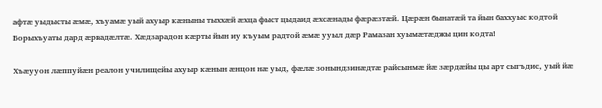афтæ уыдысты æмæ, хъуамæ уый ахуыр кæныны тыххæй æхца фыст цыдаид æхсæнады фæрæзтæй. Цæрæн бынатæй та йын баххуыс кодтой Борыхъуаты дард æрвадæлтæ. Хæдзарадон кæрты йын иу къуым радтой æмæ ууыл дæр Рамазан хуымæтæджы цин кодта!

Хъæууон лæппуйæн реалон училищейы ахуыр кæнын æнцон нæ уыд, фæлæ зонындзинæдтæ райсынмæ йæ зæрдæйы цы арт сыгъдис, уый йæ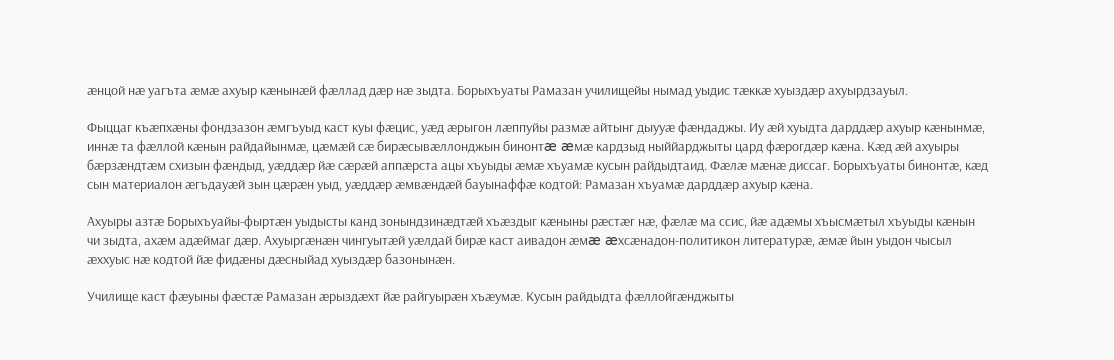æнцой нæ уагъта æмæ ахуыр кæнынæй фæллад дæр нæ зыдта. Борыхъуаты Рамазан училищейы нымад уыдис тæккæ хуыздæр ахуырдзауыл.

Фыццаг къæпхæны фондзазон æмгъуыд каст куы фæцис, уæд æрыгон лæппуйы размæ айтынг дыууæ фæндаджы. Иу æй хуыдта дарддæр ахуыр кæнынмæ, иннæ та фæллой кæнын райдайынмæ, цæмæй сæ бирæсывæллонджын бинонтæ æмæ кардзыд ныййарджыты цард фæрогдæр кæна. Кæд æй ахуыры бæрзæндтæм схизын фæндыд, уæддæр йæ сæрæй аппæрста ацы хъуыды æмæ хъуамæ кусын райдыдтаид. Фæлæ мæнæ диссаг. Борыхъуаты бинонтæ, кæд сын материалон æгъдауæй зын цæрæн уыд, уæддæр æмвæндæй бауынаффæ кодтой: Рамазан хъуамæ дарддæр ахуыр кæна.

Ахуыры азтæ Борыхъуайы-фыртæн уыдысты канд зонындзинæдтæй хъæздыг кæныны рæстæг нæ, фæлæ ма ссис, йæ адæмы хъысмæтыл хъуыды кæнын чи зыдта, ахæм адæймаг дæр. Ахуыргæнæн чингуытæй уæлдай бирæ каст аивадон æмæ æхсæнадон-политикон литературæ, æмæ йын уыдон чысыл æххуыс нæ кодтой йæ фидæны дæсныйад хуыздæр базонынæн.

Училище каст фæуыны фæстæ Рамазан æрыздæхт йæ райгуырæн хъæумæ. Кусын райдыдта фæллойгæнджыты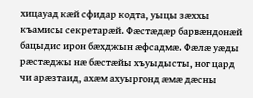хицауад кæй сфидар кодта, уыцы зæххы къамисы секретарæй. Фæстæдæр барвæндонæй бацыдис ирон бæхджын æфсадмæ. Фæлæ уæды рæстæджы нæ бæстæйы хъуыдысты, ног цард чи арæзтаид, ахæм ахуыргонд æмæ дæсны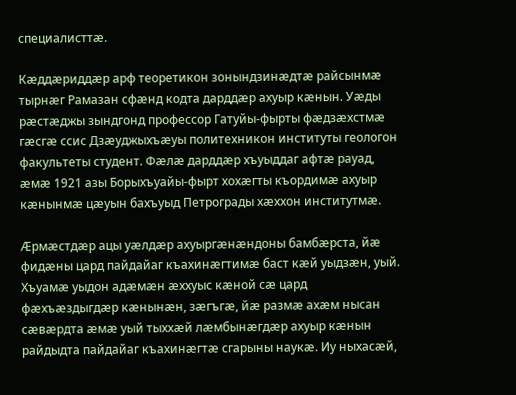специалисттæ.

Кæддæриддæр арф теоретикон зонындзинæдтæ райсынмæ тырнæг Рамазан сфæнд кодта дарддæр ахуыр кæнын. Уæды рæстæджы зындгонд профессор Гатуйы-фырты фæдзæхстмæ гæсгæ ссис Дзæуджыхъæуы политехникон институты геологон факультеты студент. Фæлæ дарддæр хъуыддаг афтæ рауад, æмæ 1921 азы Борыхъуайы-фырт хохæгты къордимæ ахуыр кæнынмæ цæуын бахъуыд Петрограды хæххон институтмæ.

Æрмæстдæр ацы уæлдæр ахуыргæнæндоны бамбæрста, йæ фидæны цард пайдайаг къахинæгтимæ баст кæй уыдзæн, уый. Хъуамæ уыдон адæмæн æххуыс кæной сæ цард фæхъæздыгдæр кæнынæн, зæгъгæ, йæ размæ ахæм нысан сæвæрдта æмæ уый тыххæй лæмбынæгдæр ахуыр кæнын райдыдта пайдайаг къахинæгтæ сгарыны наукæ. Иу ныхасæй,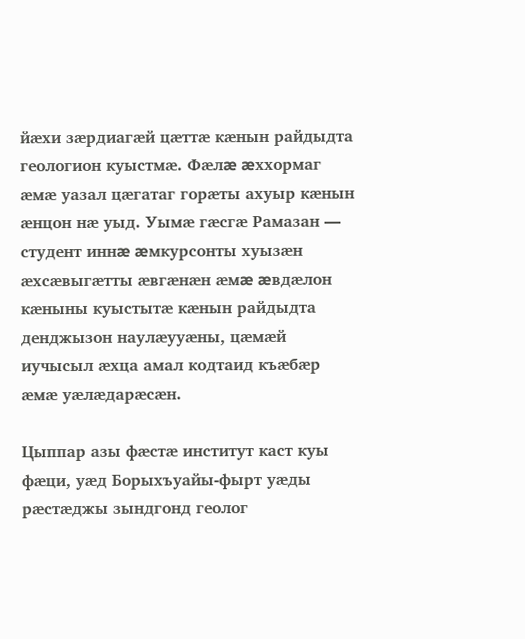йæхи зæрдиагæй цæттæ кæнын райдыдта геологион куыстмæ. Фæлæ æххормаг æмæ уазал цæгатаг горæты ахуыр кæнын æнцон нæ уыд. Уымæ гæсгæ Рамазан — студент иннæ æмкурсонты хуызæн æхсæвыгæтты æвгæнæн æмæ æвдæлон кæныны куыстытæ кæнын райдыдта денджызон наулæууæны, цæмæй иучысыл æхца амал кодтаид къæбæр æмæ уæлæдарæсæн.

Цыппар азы фæстæ институт каст куы фæци, уæд Борыхъуайы-фырт уæды рæстæджы зындгонд геолог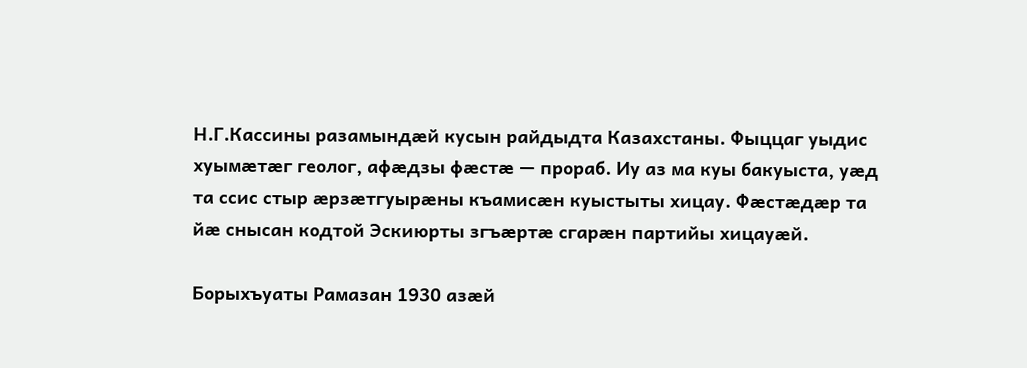Н.Г.Кассины разамындæй кусын райдыдта Казахстаны. Фыццаг уыдис хуымæтæг геолог, афæдзы фæстæ — прораб. Иу аз ма куы бакуыста, уæд та ссис стыр æрзæтгуырæны къамисæн куыстыты хицау. Фæстæдæр та йæ снысан кодтой Эскиюрты згъæртæ сгарæн партийы хицауæй.

Борыхъуаты Рамазан 1930 азæй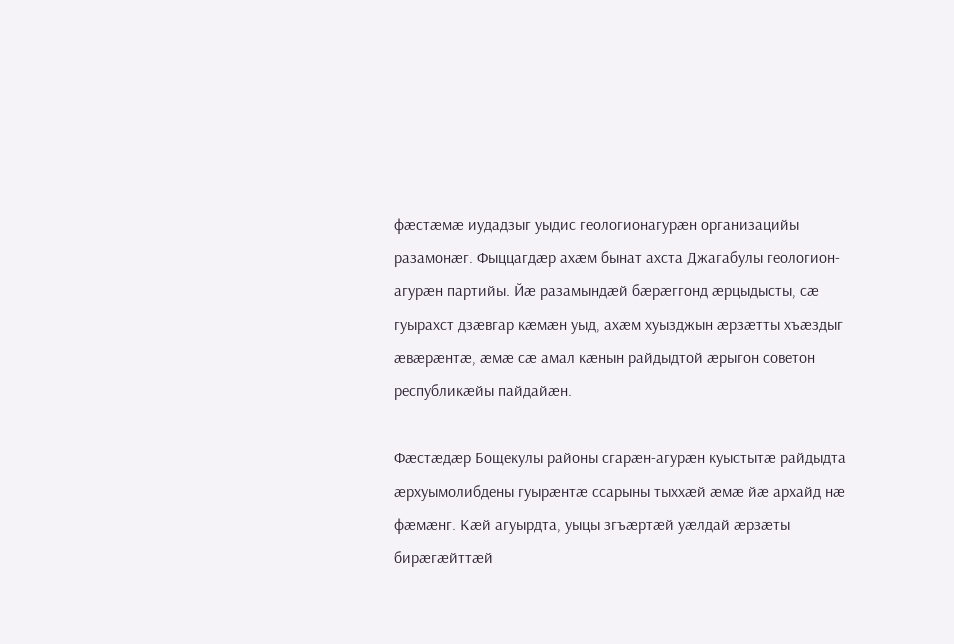фæстæмæ иудадзыг уыдис геологионагурæн организацийы разамонæг. Фыццагдæр ахæм бынат ахста Джагабулы геологион-агурæн партийы. Йæ разамындæй бæрæггонд æрцыдысты, сæ гуырахст дзæвгар кæмæн уыд, ахæм хуызджын æрзæтты хъæздыг æвæрæнтæ, æмæ сæ амал кæнын райдыдтой æрыгон советон республикæйы пайдайæн.

Фæстæдæр Бощекулы районы сгарæн-агурæн куыстытæ райдыдта æрхуымолибдены гуырæнтæ ссарыны тыххæй æмæ йæ архайд нæ фæмæнг. Кæй агуырдта, уыцы згъæртæй уæлдай æрзæты бирæгæйттæй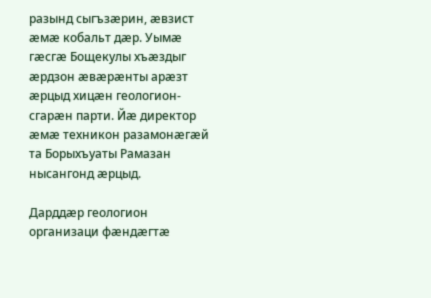разынд сыгъзæрин, æвзист æмæ кобальт дæр. Уымæ гæсгæ Бощекулы хъæздыг æрдзон æвæрæнты арæзт æрцыд хицæн геологион-сгарæн парти. Йæ директор æмæ техникон разамонæгæй та Борыхъуаты Рамазан нысангонд æрцыд.

Дарддæр геологион организаци фæндæгтæ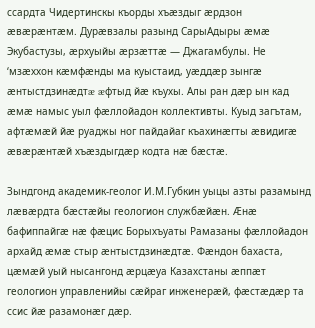ссардта Чидертинскы къорды хъæздыг æрдзон æвæрæнтæм. Дурæвзалы разынд СарыАдыры æмæ Экубастузы, æрхуыйы æрзæттæ — Джагамбулы. Не ‘мзæххон кæмфæнды ма куыстаид, уæддæр зынгæ æнтыстдзинæдтæ æфтыд йæ къухы. Алы ран дæр ын кад æмæ намыс уыл фæллойадон коллективты. Куыд загътам, афтæмæй йæ руаджы ног пайдайаг къахинæгты æвидигæ æвæрæнтæй хъæздыгдæр кодта нæ бæстæ.

Зындгонд академик-геолог И.М.Губкин уыцы азты разамынд лæвæрдта бæстæйы геологион службæйæн. Æнæ бафиппайгæ нæ фæцис Борыхъуаты Рамазаны фæллойадон архайд æмæ стыр æнтыстдзинæдтæ. Фæндон бахаста, цæмæй уый нысангонд æрцæуа Казахстаны æппæт геологион управленийы сæйраг инженерæй, фæстæдæр та ссис йæ разамонæг дæр.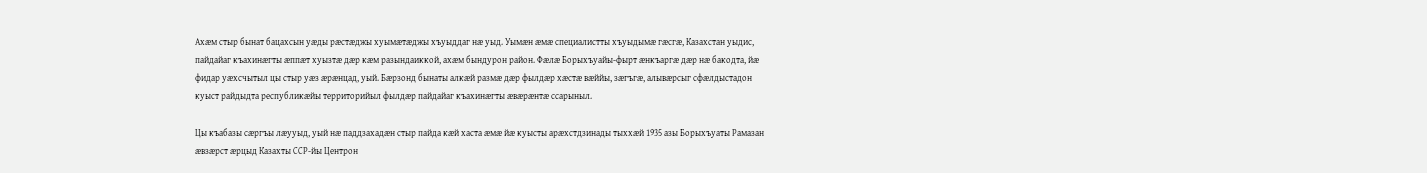Ахæм стыр бынат бацахсын уæды рæстæджы хуымæтæджы хъуыддаг нæ уыд. Уымæн æмæ специалистты хъуыдымæ гæсгæ, Казахстан уыдис, пайдайаг къахинæгты æппæт хуызтæ дæр кæм разындаиккой, ахæм бындурон район. Фæлæ Борыхъуайы-фырт æнкъаргæ дæр нæ бакодта, йæ фидар уæхсчытыл цы стыр уæз æрæнцад, уый. Бæрзонд бынаты алкæй размæ дæр фылдæр хæстæ вæййы, зæгъгæ, алывæрсыг сфæлдыстадон куыст райдыдта республикæйы территорийыл фылдæр пайдайаг къахинæгты æвæрæнтæ ссарыныл.

Цы къабазы сæргъы лæууыд, уый нæ паддзахадæн стыр пайда кæй хаста æмæ йæ куысты арæхстдзинады тыххæй 1935 азы Борыхъуаты Рамазан æвзæрст æрцыд Казахты ССР-йы Центрон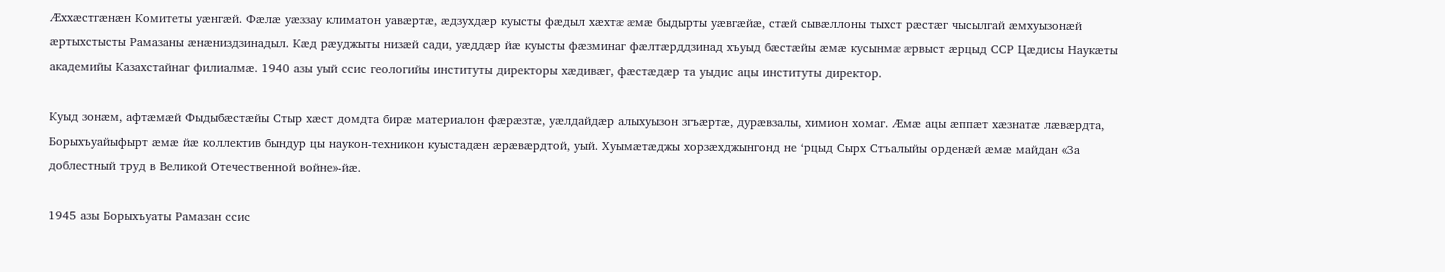Æххæстгæнæн Комитеты уæнгæй. Фæлæ уæззау климатон уавæртæ, æдзухдæр куысты фæдыл хæхтæ æмæ быдырты уæвгæйæ, стæй сывæллоны тыхст рæстæг чысылгай æмхуызонæй æртыхстысты Рамазаны æнæниздзинадыл. Кæд рæуджыты низæй сади, уæддæр йæ куысты фæзминаг фæлтæрддзинад хъуыд бæстæйы æмæ кусынмæ æрвыст æрцыд ССР Цæдисы Наукæты академийы Казахстайнаг филиалмæ. 1940 азы уый ссис геологийы институты директоры хæдивæг, фæстæдæр та уыдис ацы институты директор.

Куыд зонæм, афтæмæй Фыдыбæстæйы Стыр хæст домдта бирæ материалон фæрæзтæ, уæлдайдæр алыхуызон згъæртæ, дурæвзалы, химион хомаг. Æмæ ацы æппæт хæзнатæ лæвæрдта, Борыхъуайыфырт æмæ йæ коллектив бындур цы наукон-техникон куыстадæн æрæвæрдтой, уый. Хуымæтæджы хорзæхджынгонд не ‘рцыд Сырх Стъалыйы орденæй æмæ майдан «За доблестный труд в Великой Отечественной войне»-йæ.

1945 азы Борыхъуаты Рамазан ссис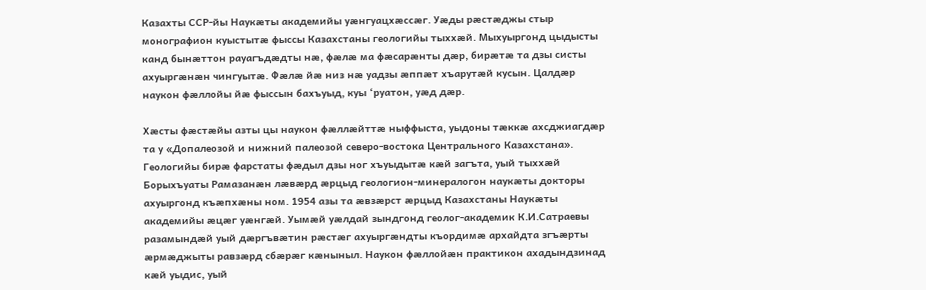Казахты ССР-йы Наукæты академийы уæнгуацхæссæг. Уæды рæстæджы стыр монографион куыстытæ фыссы Казахстаны геологийы тыххæй. Мыхуыргонд цыдысты канд бынæттон рауагъдæдты нæ, фæлæ ма фæсарæнты дæр, бирæтæ та дзы систы ахуыргæнæн чингуытæ. Фæлæ йæ низ нæ уадзы æппæт хъарутæй кусын. Цалдæр наукон фæллойы йæ фыссын бахъуыд, куы ‘руатон, уæд дæр.

Хæсты фæстæйы азты цы наукон фæллæйттæ ныффыста, уыдоны тæккæ ахсджиагдæр та у «Допалеозой и нижний палеозой северо-востока Центрального Казахстана». Геологийы бирæ фарстаты фæдыл дзы ног хъуыдытæ кæй загъта, уый тыххæй Борыхъуаты Рамазанæн лæвæрд æрцыд геологион-минералогон наукæты докторы ахуыргонд къæпхæны ном. 1954 азы та æвзæрст æрцыд Казахстаны Наукæты академийы æцæг уæнгæй. Уымæй уæлдай зындгонд геолог-академик К.И.Сатраевы разамындæй уый дæргъвæтин рæстæг ахуыргæндты къордимæ архайдта згъæрты æрмæджыты равзæрд сбæрæг кæныныл. Наукон фæллойæн практикон ахадындзинад кæй уыдис, уый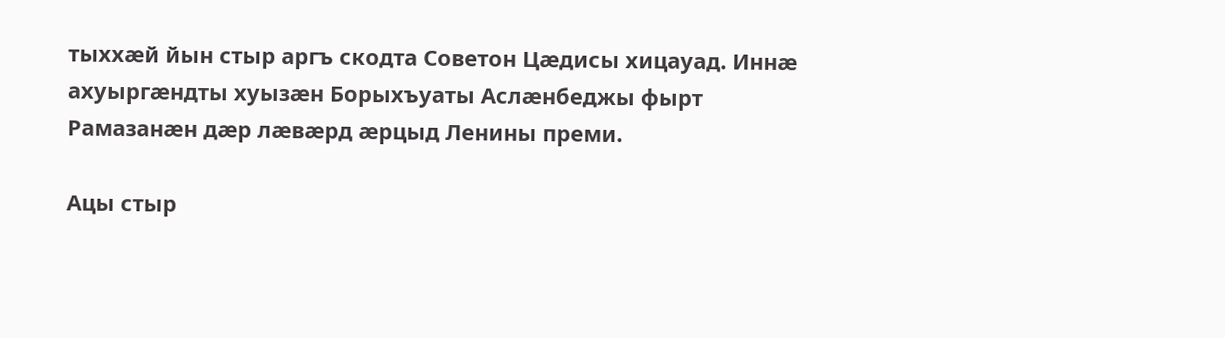тыххæй йын стыр аргъ скодта Советон Цæдисы хицауад. Иннæ ахуыргæндты хуызæн Борыхъуаты Аслæнбеджы фырт Рамазанæн дæр лæвæрд æрцыд Ленины преми.

Ацы стыр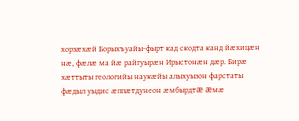хорзæхæй Борыхъуайы-фырт кад скодта канд йæхицæн нæ, фæлæ ма йæ райгуырæн Ирыстонæн дæр. Бирæ хæттыты геологийы наукæйы алыхуызон фарстаты фæдыл уыдис æппæтдунеон æмбырдтæ æмæ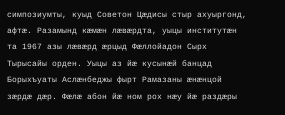симпозиумты, куыд Советон Цæдисы стыр ахуыргонд, афтæ. Разамынд кæмæн лæвæрдта, уыцы институтæн та 1967 азы лæвæрд æрцыд Фæллойадон Сырх Тырысайы орден. Уыцы аз йæ кусынæй банцад Борыхъуаты Аслæнбеджы фырт Рамазаны æнæнцой зæрдæ дæр. Фæлæ абон йæ ном рох нæу йæ раздæры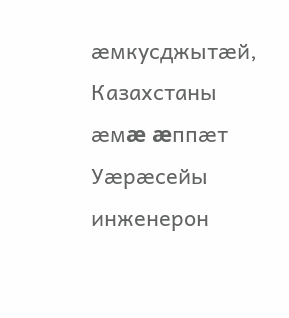æмкусджытæй, Казахстаны æмæ æппæт Уæрæсейы инженерон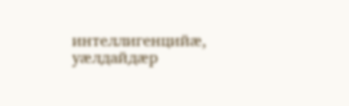интеллигенцийæ, уæлдайдæр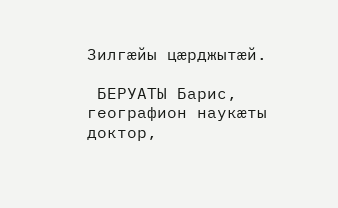Зилгæйы цæрджытæй.

 БЕРУАТЫ Барис, географион наукæты доктор,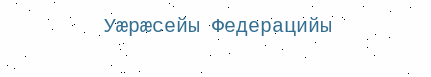Уæрæсейы Федерацийы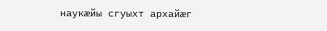наукæйы сгуыхт архайæг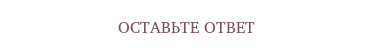ОСТАВЬТЕ ОТВЕТ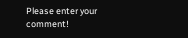Please enter your comment!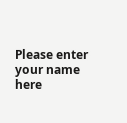Please enter your name here